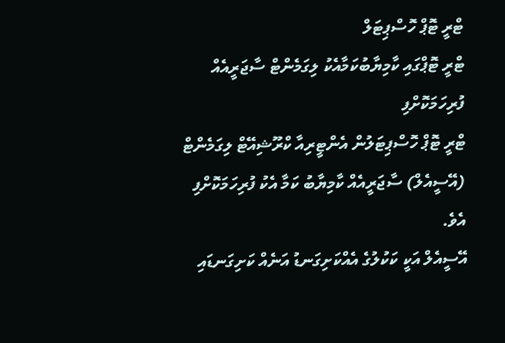ޓްރީ ޓޮޕް ހޮސްޕިޓަލް
ޓްރީ ޓޮޕްގައި ކާމިޔާބުކަމާއެކު ލިގަމެންޓް ސާޖަރީއެއް ފުރިހަމަކޮށްފި
ޓްރީ ޓޮޕް ހޮސްޕިޓަލުން އެންޓީރިއާ ކްރޫޝިއޭޓް ލިގަމެންޓް (އޭސީއެލް) ސާޖަރީއެއް ކާމިޔާބު ކަމާ އެކު ފުރިހަމަކޮށްފި އެވެ.
އޭސީއެލް އަކީ ކަކުލުގެ އެއްކަށިގަނޑު އަނެއް ކަށިގަނޑައި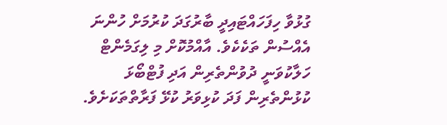ގުޅުވާ ހިފަހައްޓައިދީ ބާރުގަދަ ކުރުމަށް ހުންނަ އެއްސުން ތަކެކެވެ. އާއްމުކޮށް މި ލިގަމެންޓް ހަލާކުވަނީ ދުވުންތެރިން އަދި ފުޓްބޯޅަ ކުޅުންތެރިން ފަދަ ކުޅިވަރު ކުޅޭ ފަރާތްތަކަށެވެ.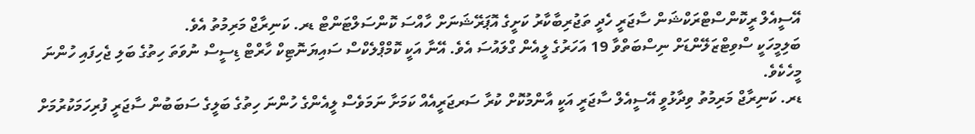އޭސީއެލް ރީކޮންސްޓްރަކްޝަން ސާޖަރީ ހެދީ ތަޖުރިބާކާރު ކަށީގެ އޮޕަރޭޝަނަށް ހާއްސަ ކޮންސަލްޓަންޓް ޑރ. ކަނިރާޖް މަރިމުތު އެވެ.
ބަލިމީހަކީ ސްވިޓްޒަލޭންޑަށް ނިސްބަތްވާ 19 އަހަރުގެ ލީއެން ގްލައުސަ އެވެ. އޭނާ އަކީ ކޮމްޕްލެކްސް ސައިޔަނޮޓިކް ހާރްޓް ޑިސީސް ނުވަތަ ހިތުގެ ބަލި ޖެހިފައި ހުންނަ މީހެކެވެ.
ޑރ. ކަނިރާޖް މަރިމުތު ވިދާޅުވީ އޭސީއެލް ސާޖަރީ އަކީ އާންމުކޮށް ކުރާ ސަރޖަރީއެއް ކަމަށާ ނަމަވެސް ލީއެންގެ ހުންނަ ހިތުގެ ބަލީގެ ސަބަބުން ސާޖަރީ ފުރިހަމަކުރުމަށް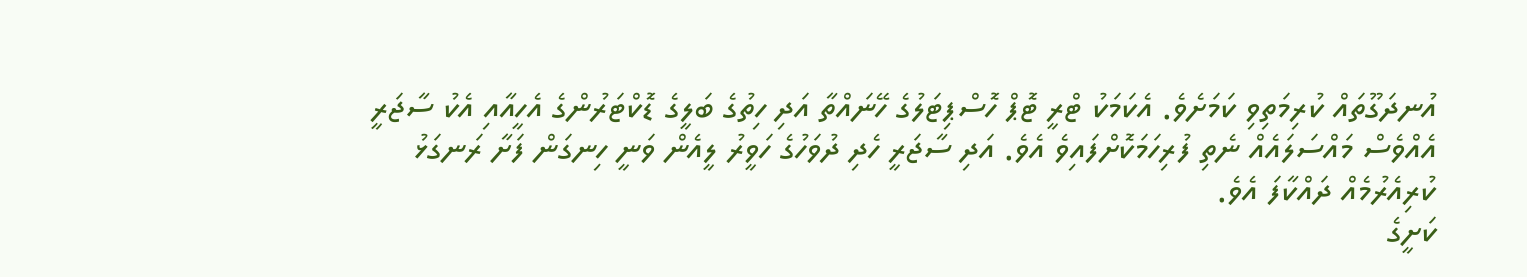އުނދަގޫތައް ކުރިމަތިވި ކަމަށެވެ. އެކަމަކު ޓްރީ ޓޮޕް ހޮސްޕިޓަލުގެ ހޭނައްތާ އަދި ހިތުގެ ބަލީގެ ޑޮކްޓަރުންގެ އެހީއާއި އެކު ސާޖަރީ އެއްވެސް މައްސަލައެއް ނެތި ފުރިހަމަކޮށްފައިވެ އެވެ. އަދި ސާޖަރީ ހެދި ދުވަހުގެ ހަވީރު ލީއެން ވަނީ ހިނގަން ފަށާ ރަނގަޅު ކުރިއެރުމެއް ދައްކާފަ އެވެ.
ކަށީގެ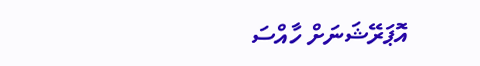އޮޕަރޭޝަނަށް ހާއްސަ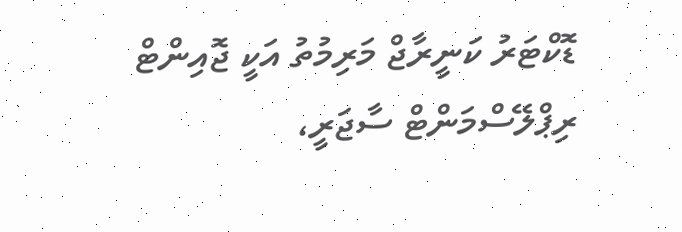ޑޮކްޓަރު ކަނީރާޖް މަރިމުތު އަކީ ޖޮއިންޓް ރިޕްލޭސްމަންޓް ސާޖަރީ،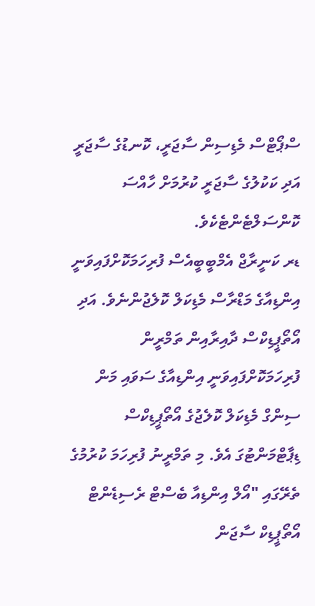ސްޕޯޓްސް މެޑިސިން ސާޖަރީ، ކޮނޑުގެ ސާޖަރީ އަދި ކަކުލުގެ ސާޖަރީ ކުރުމަށް ހާއްސަ ކޮންސަލްޓެންޓެކެވެ.
ޑރ ކަނީރާޖް އެމްބީބީއެސް ފުރިހަމަކޮށްފައިވަނީ އިންޑިއާގެ މަޑްރާސް މެޑިކަލް ކޮލެޖުންނެވެ. އަދި އޯތޯޕީޑިކްސް ދާއިރާއިން ތަމްރީން ފުރިހަމަކޮށްފައިވަނީ އިންޑިއާގެ ސަވައި މަން ސިންގް މެޑިކަލް ކޮލެޖުގެ އޯތޯޕީޑިކްސް ޑިޕާޓްމަންޓުގަ އެވެ. މި ތަމްރީނު ފުރިހަމަ ކުރުމުގެ ތެރޭގައި "އޯލް އިންޑިއާ ބެސްޓް ރެސިޑެންޓް އޯތޯޕީޑިކް ސާޖަން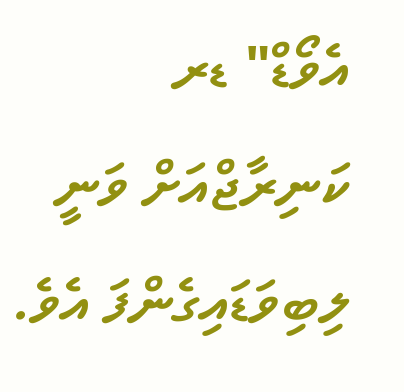އެވޯޑް" ޑރ ކަނިރާޖްއަށް ވަނީ ލިބިވަޑައިގެންފަ އެވެ.